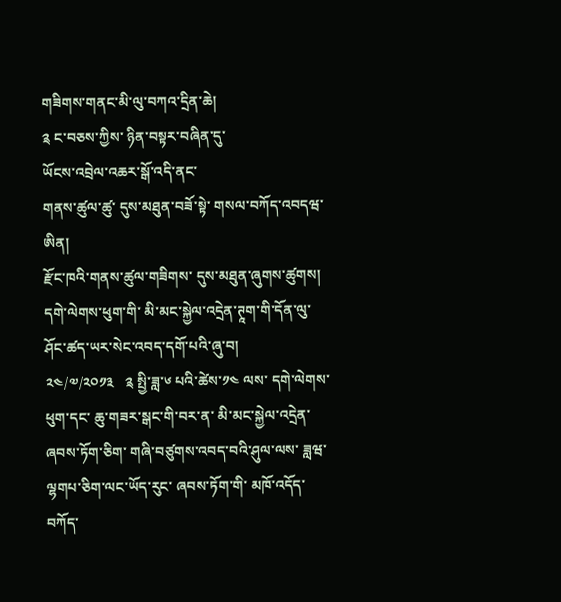གཟིགས་གནང་མི་ལུ་བཀའ་དྲིན་ཆེ།
༉ ང་བཅས་ཀྱིས་ ཉིན་བསྟར་བཞིན་དུ་
ཡོངས་འབྲེལ་འཆར་སྒོ་འདི་ནང་
གནས་ཚུལ་ཚུ་ དུས་མཐུན་བཟོ་སྟེ་ གསལ་བཀོད་འབདཝ་ཨིན།
རྫོང་ཁའི་གནས་ཚུལ་གཟིགས་ དུས་མཐུན་ཞུགས་ཚུགས།
དགེ་ལེགས་ཕུག་གི་ མི་མང་སྐྱེལ་འདྲེན་ཊཱག་གི་དོན་ལུ་ ཤོང་ཚད་ཡར་སེང་འབད་དགོ་པའི་ཞུ་བ།
༢༤/༧/༢༠༡༣   ༉ སྤྱི་ཟླ་༦ པའི་ཚེས་༡༤ ལས་ དགེ་ལེགས་ཕུག་དང་ ཆུ་གཟར་སྒང་གི་བར་ན་ མི་མང་སྐྱེལ་འདྲེན་ཞབས་ཏོག་ཅིག་ གཞི་བཙུགས་འབད་བའི་ཤུལ་ལས་ ཟླཝ་ལྷགཔ་ཅིག་ལང་ཡོད་རུང་ ཞབས་ཏོག་གི་ མཁོ་འདོད་བཀོད་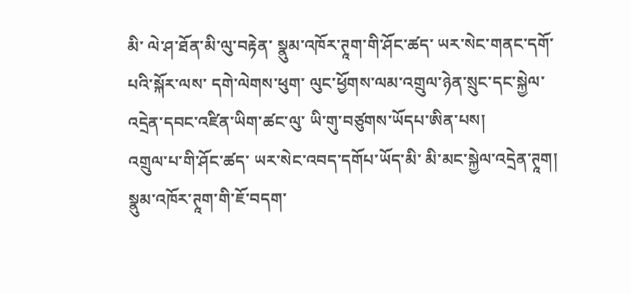མི་ ལེ་ཤ་ཐོན་མི་ལུ་བརྟེན་ སྣུམ་འཁོར་ཊཱག་གི་ཤོང་ཚད་ ཡར་སེང་གནང་དགོ་པའི་སྐོར་ལས་ དགེ་ལེགས་ཕུག་ ལུང་ཕྱོགས་ལམ་འགྲུལ་ཉེན་སྲུང་དང་སྐྱེལ་འདྲེན་དབང་འཛིན་ཡིག་ཚང་ལུ་ ཡི་གུ་བཙུགས་ཡོདཔ་ཨིན་པས།
འགྲུལ་པ་གི་ཤོང་ཚད་ ཡར་སེང་འབད་དགོཔ་ཡོད་མི་ མི་མང་སྐྱེལ་འདྲེན་ཊཱག།
སྣུམ་འཁོར་ཊཱག་གི་ཇོ་བདག་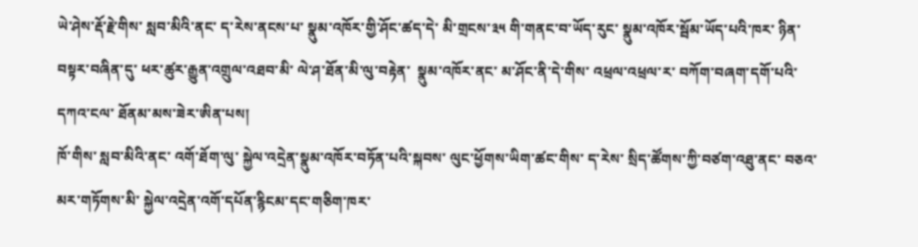ཡེ་ཤེས་རྡོ་རྗེ་གིས་ སླབ་མིའི་ནང་ ད་རེས་ནངས་པ་ སྣུམ་འཁོར་གྱི་ཤོང་ཚད་དེ་ མི་གྲངས་༣༥ གི་གནང་བ་ཡོད་རུང་ སྣུམ་འཁོར་སྦོམ་ཡོད་པའི་ཁར་ ཉིན་བསྟར་བཞིན་དུ་ ཕར་ཚུར་རྒྱུན་འགྲུལ་འཐབ་མི་ ལེ་ཤ་ཐོན་མི་ལུ་བརྟེན་  སྣུམ་འཁོར་ནང་ མ་ཤོང་ནི་དེ་གིས་ འཕྲལ་འཕྲལ་ར་ བཀོག་བཞག་དགོ་པའི་དཀའ་ངལ་ ཐོནམ་མས་ཟེར་ཨིན་པས།
ཁོ་གིས་ སླབ་མིའི་ནང་ འགོ་ཐོག་ལུ་ སྐྱེལ་འདྲེན་སྣུམ་འཁོར་བཏོན་པའི་སྐབས་ ལུང་ཕྱོགས་ཡིག་ཚང་གིས་ ད་རེས་ སྲིད་ཚོགས་ཀྱི་བཙག་འཐུ་ནང་ བཅའ་མར་གཏོགས་མི་ སྐྱེལ་འདྲེན་འགོ་དཔོན་རྙིངམ་དང་གཅིག་ཁར་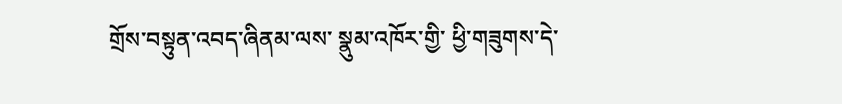གྲོས་བསྟུན་འབད་ཞིནམ་ལས་ སྣུམ་འཁོར་གྱི་ ཕྱི་གཟུགས་དེ་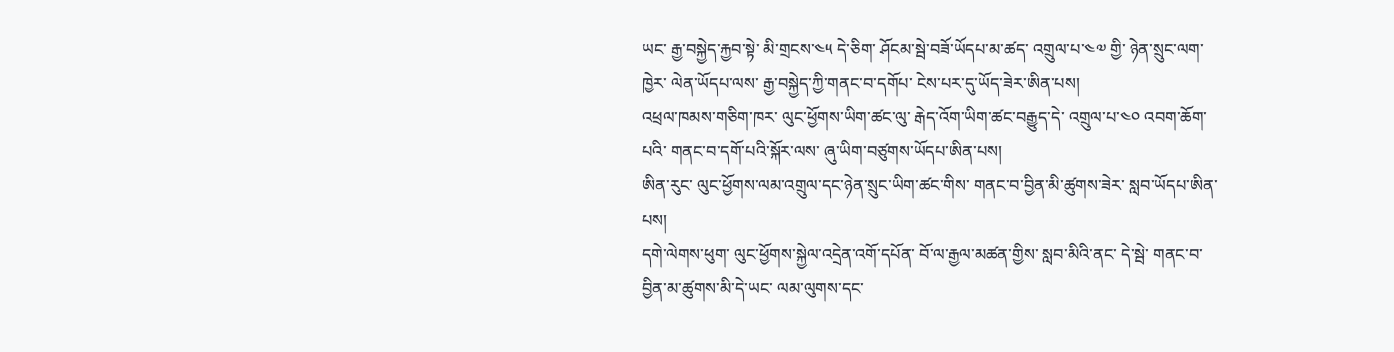ཡང་ རྒྱ་བསྐྱེད་རྐྱབ་སྟེ་ མི་གྲངས་༤༥ དེ་ཅིག་ ཤོངམ་སྦེ་བཟོ་ཡོདཔ་མ་ཚད་ འགྲུལ་པ་༤༧ གྱི་ ཉེན་སྲུང་ལག་ཁྱེར་ ལེན་ཡོདཔ་ལས་ རྒྱ་བསྐྱེད་ཀྱི་གནང་བ་དགོཔ་ ངེས་པར་དུ་ཡོད་ཟེར་ཨིན་པས།
འཕྲལ་ཁམས་གཅིག་ཁར་ ལུང་ཕྱོགས་ཡིག་ཚང་ལུ་ རྒེད་འོག་ཡིག་ཚང་བརྒྱུད་དེ་ འགྲུལ་པ་༤༠ འབག་ཆོག་པའི་ གནང་བ་དགོ་པའི་སྐོར་ལས་ ཞུ་ཡིག་བཙུགས་ཡོདཔ་ཨིན་པས།
ཨིན་རུང་ ལུང་ཕྱོགས་ལམ་འགྲུལ་དང་ཉེན་སྲུང་ཡིག་ཚང་གིས་ གནང་བ་བྱིན་མི་ཚུགས་ཟེར་ སླབ་ཡོདཔ་ཨིན་པས།
དགེ་ལེགས་ཕུག་ ལུང་ཕྱོགས་སྐྱེལ་འདྲེན་འགོ་དཔོན་ བོ་ལ་རྒྱལ་མཚན་གྱིས་ སླབ་མིའི་ནང་ དེ་སྦེ་ གནང་བ་བྱིན་མ་ཚུགས་མི་དེ་ཡང་ ལམ་ལུགས་དང་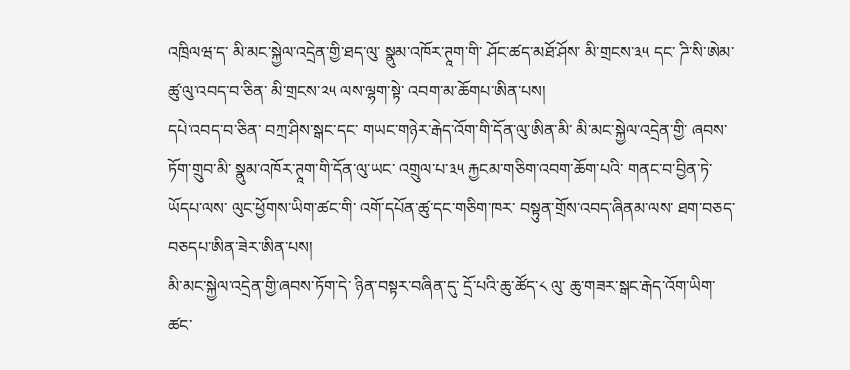འཁྲིལཝ་ད་ མི་མང་སྐྱེལ་འདྲེན་གྱི་ཐད་ལུ་ སྣུམ་འཁོར་ཊཱག་གི་ ཤོང་ཚད་མཐོ་ཤོས་ མི་གྲངས་༣༥ དང་ ཌི་སི་ཨེམ་ཚུ་ལུ་འབད་བ་ཅིན་ མི་གྲངས་༢༥ ལས་ལྷག་སྟེ་ འབག་མ་ཆོགཔ་ཨིན་པས།
དཔེ་འབད་བ་ཅིན་ བཀྲ་ཤིས་སྒང་དང་ གཡང་གཉེར་རྒེད་འོག་གི་དོན་ལུ་ཨིན་མི་ མི་མང་སྐྱེལ་འདྲེན་གྱི་ ཞབས་ཏོག་གྲུབ་མི་ སྣུམ་འཁོར་ཊཱག་གི་དོན་ལུ་ཡང་ འགྲུལ་པ་༣༥ རྐྱངམ་གཅིག་འབག་ཆོག་པའི་ གནང་བ་བྱིན་ཏེ་ཡོདཔ་ལས་ ལུང་ཕྱོགས་ཡིག་ཚང་གི་ འགོ་དཔོན་ཚུ་དང་གཅིག་ཁར་ བསྟུན་གྲོས་འབད་ཞིནམ་ལས་ ཐག་བཅད་བཅདཔ་ཨིན་ཟེར་ཨིན་པས།
མི་མང་སྐྱེལ་འདྲེན་གྱི་ཞབས་ཏོག་དེ་ ཉིན་བསྟར་བཞིན་དུ་ དྲོ་པའི་ཆུ་ཚོད་༨ ལུ་ ཆུ་གཟར་སྒང་རྒེད་འོག་ཡིག་ཚང་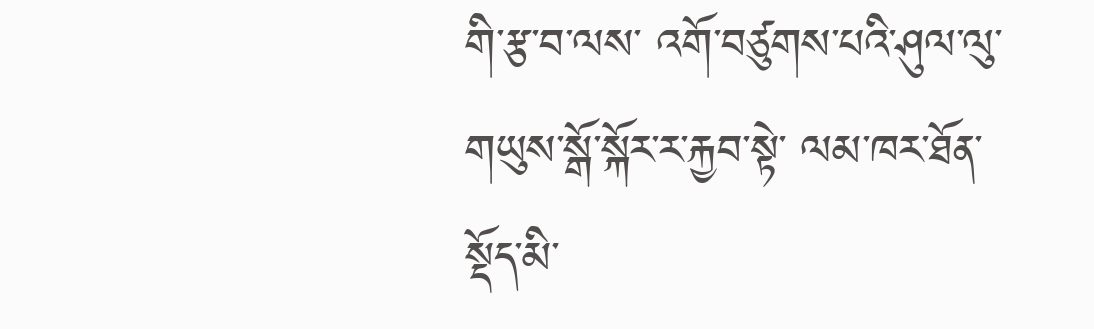གི་རྩ་བ་ལས་ འགོ་བཙུགས་པའི་ཤུལ་ལུ་ གཡུས་སྒོ་སྐོར་ར་རྐྱབ་སྟེ་ ལམ་ཁར་ཐོན་སྡོད་མི་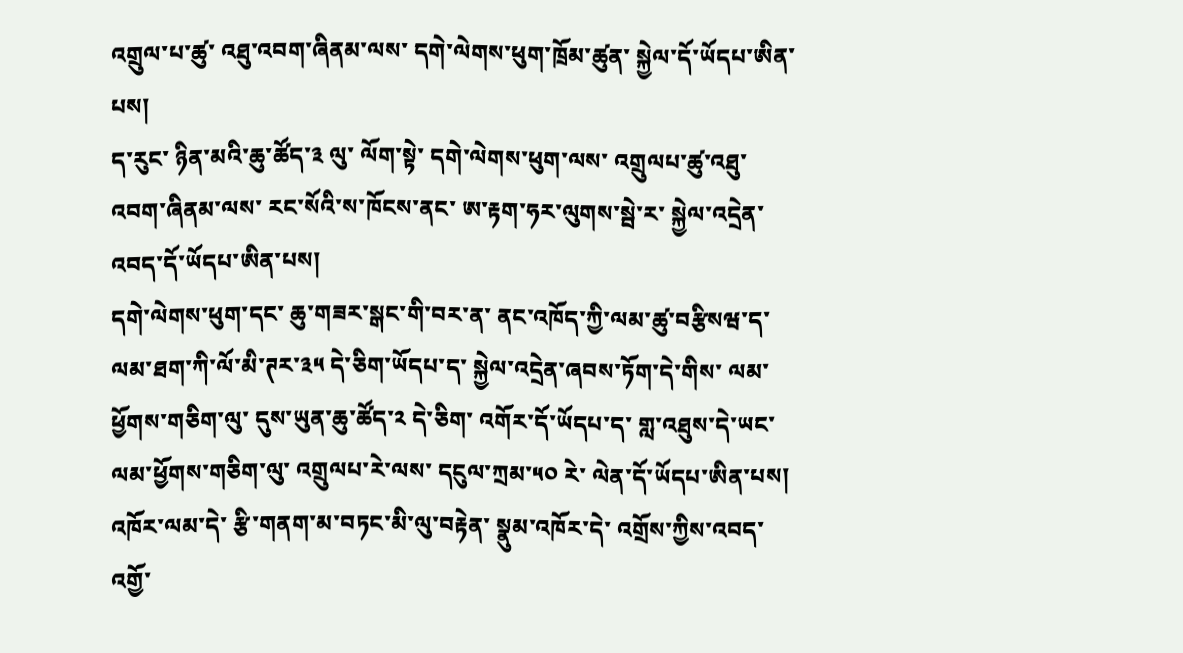འགྲུལ་པ་ཚུ་ འཐུ་འབག་ཞིནམ་ལས་ དགེ་ལེགས་ཕུག་ཁྲོམ་ཚུན་ སྐྱེལ་དོ་ཡོདཔ་ཨིན་པས།
ད་རུང་ ཉིན་མའི་ཆུ་ཚོད་༣ ལུ་ ལོག་སྟེ་ དགེ་ལེགས་ཕུག་ལས་ འགྲུལཔ་ཚུ་འཐུ་འབག་ཞིནམ་ལས་ རང་སོའི་ས་ཁོངས་ནང་ ཨ་རྟག་ཧར་ལུགས་སྦེ་ར་ སྐྱེལ་འདྲེན་འབད་དོ་ཡོདཔ་ཨིན་པས།
དགེ་ལེགས་ཕུག་དང་ ཆུ་གཟར་སྒང་གི་བར་ན་ ནང་འཁོད་ཀྱི་ལམ་ཚུ་བརྩིསཝ་ད་ ལམ་ཐག་ཀི་ལོ་མི་ཊར་༣༥ དེ་ཅིག་ཡོདཔ་ད་ སྐྱེལ་འདྲེན་ཞབས་ཏོག་དེ་གིས་ ལམ་ཕྱོགས་གཅིག་ལུ་ དུས་ཡུན་ཆུ་ཚོད་༢ དེ་ཅིག་ འགོར་དོ་ཡོདཔ་ད་ གླ་འཐུས་དེ་ཡང་ ལམ་ཕྱོགས་གཅིག་ལུ་ འགྲུལཔ་རེ་ལས་ དངུལ་ཀྲམ་༥༠ རེ་ ལེན་དོ་ཡོདཔ་ཨིན་པས།
འཁོར་ལམ་དེ་ རྩི་གནག་མ་བཏང་མི་ལུ་བརྟེན་ སྣུམ་འཁོར་དེ་ འགྲོས་ཀྱིས་འབད་འགྱོ་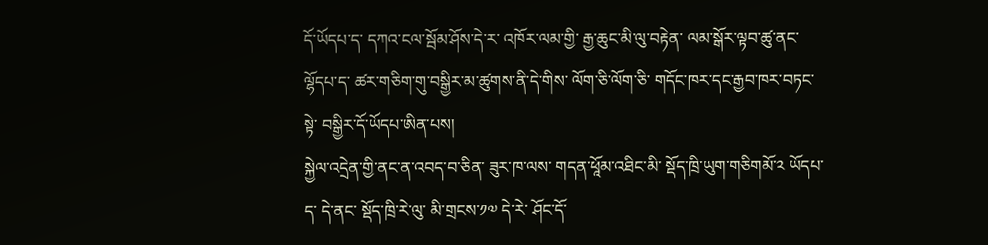དོ་ཡོདཔ་ད་ དཀའ་ངལ་སྦོམ་ཤོས་དེ་ར་ འཁོར་ལམ་གྱི་ རྒྱ་ཆུང་མི་ལུ་བརྟེན་ ལམ་སྒོར་ལྟབ་ཚུ་ནང་ལྷོདཔ་ད་ ཚར་གཅིག་གུ་བསྒྱིར་མ་ཚུགས་ནི་དེ་གིས་ ལོག་ཅི་ལོག་ཅི་ གདོང་ཁར་དང་རྒྱབ་ཁར་བཏང་སྟེ་ བསྒྱིར་དོ་ཡོདཔ་ཨིན་པས།
སྐྱེལ་འདྲེན་གྱི་ནང་ན་འབད་བ་ཅིན་ ཟུར་ཁ་ལས་ གདན་ཕཱོམ་འཐིང་མི་ སྡོད་ཁྲི་ཡུག་གཅིགམོ་༢ ཡོདཔ་ད་ དེ་ནང་ སྡོད་ཁྲི་རེ་ལུ་ མི་གྲངས་༡༧ དེ་རེ་ ཤོང་དོ་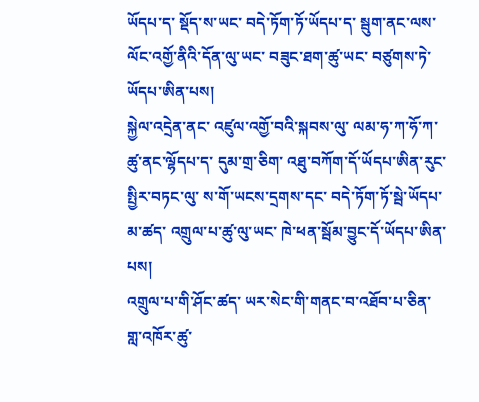ཡོདཔ་ད་ སྡོད་ས་ཡང་ བདེ་ཏོག་ཏོ་ཡོདཔ་ད་ སྦུག་ནང་ལས་ ལོང་འགྱོ་ནིའི་དོན་ལུ་ཡང་ བཟུང་ཐག་ཚུ་ཡང་ བཙུགས་ཏེ་ཡོདཔ་ཨིན་པས།
སྐྱེལ་འདྲེན་ནང་ འཛུལ་འགྱོ་བའི་སྐབས་ལུ་ ལམ་ཧ་ཀ་ཧོ་ཀ་ཚུ་ནང་ལྷོདཔ་ད་ དུམ་གྲ་ཅིག་ འཐུ་བཀོག་དོ་ཡོདཔ་ཨིན་རུང་ སྤྱིར་བཏང་ལུ་ ས་གོ་ཡངས་དྲགས་དང་ བདེ་ཏོག་ཏོ་སྦེ་ཡོདཔ་མ་ཚད་ འགྲུལ་པ་ཚུ་ལུ་ཡང་ ཁེ་ཕན་སྦོམ་བྱུང་དོ་ཡོདཔ་ཨིན་པས།
འགྲུལ་པ་གི་ཤོང་ཚད་ ཡར་སེང་གི་གནང་བ་འཐོབ་པ་ཅིན་ གླ་འཁོར་ཚུ་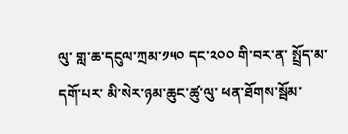ལུ་ གླ་ཆ་དངུལ་ཀྲམ་༡༥༠ དང་༢༠༠ གི་བར་ན་ སྤྲོད་མ་དགོ་པར་ མི་སེར་ཉམ་ཆུང་ཚུ་ལུ་ ཕན་ཐོགས་སྦོམ་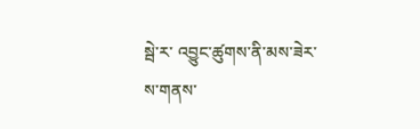སྦེ་ར་ འབྱུང་ཚུགས་ནི་མས་ཟེར་ ས་གནས་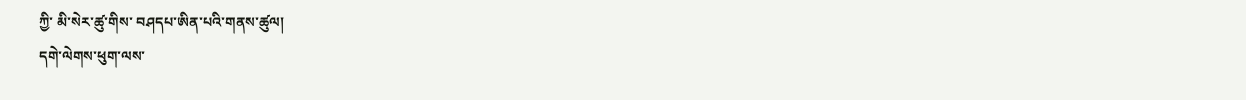ཀྱི་ མི་སེར་ཚུ་གིས་ བཤདཔ་ཨིན་པའི་གནས་ཚུལ།
དགེ་ལེགས་ཕུག་ལས་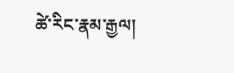ཚེ་རིང་རྣམ་རྒྱལ།